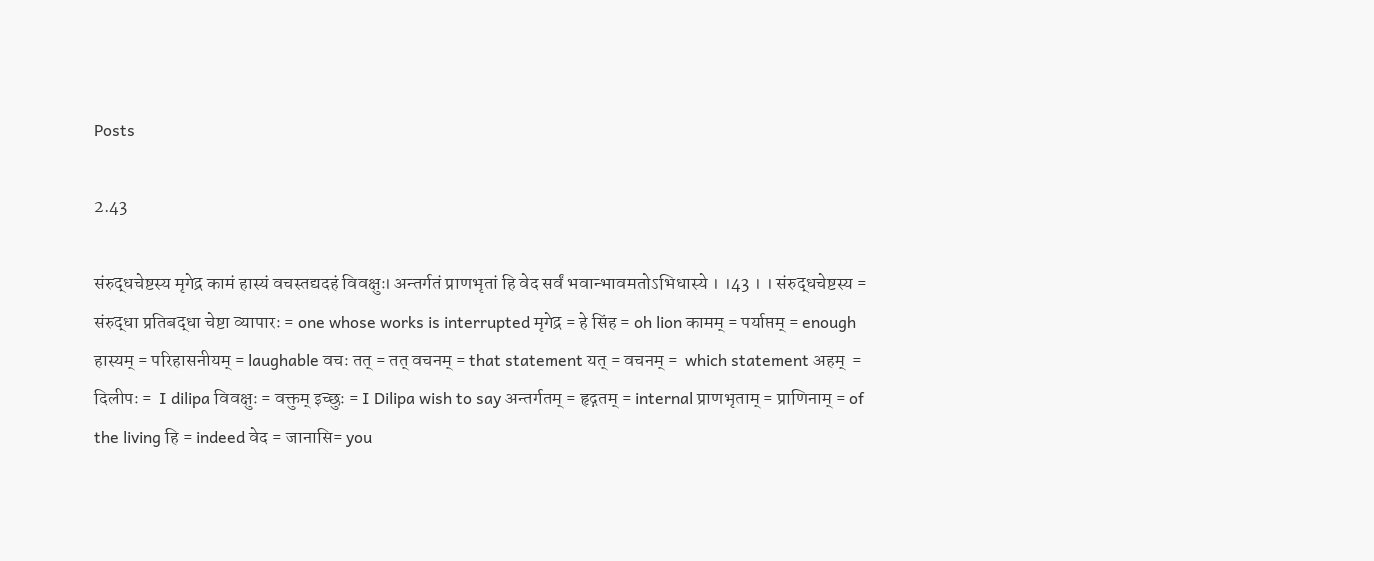Posts

2.43

संरुद्धचेष्टस्य मृगेद्र कामं हास्यं वचस्तद्यदहं विवक्षुः। अन्तर्गतं प्राणभृतां हि वेद सर्वं भवान्भावमतोऽभिधास्ये । ।43 । । संरुद्धचेष्टस्य = संरुद्धा प्रतिबद्धा चेष्टा व्यापारः = one whose works is interrupted मृगेद्र = हे सिंह = oh lion कामम् = पर्याप्तम् = enough हास्यम् = परिहासनीयम् = laughable वचः तत् = तत् वचनम् = that statement यत् = वचनम् =  which statement अहम्  = दिलीपः =  I dilipa विवक्षुः = वक्तुम् इच्छुः = I Dilipa wish to say अन्तर्गतम् = हृद्गतम् = internal प्राणभृताम् = प्राणिनाम् = of the living हि = indeed वेद = जानासि= you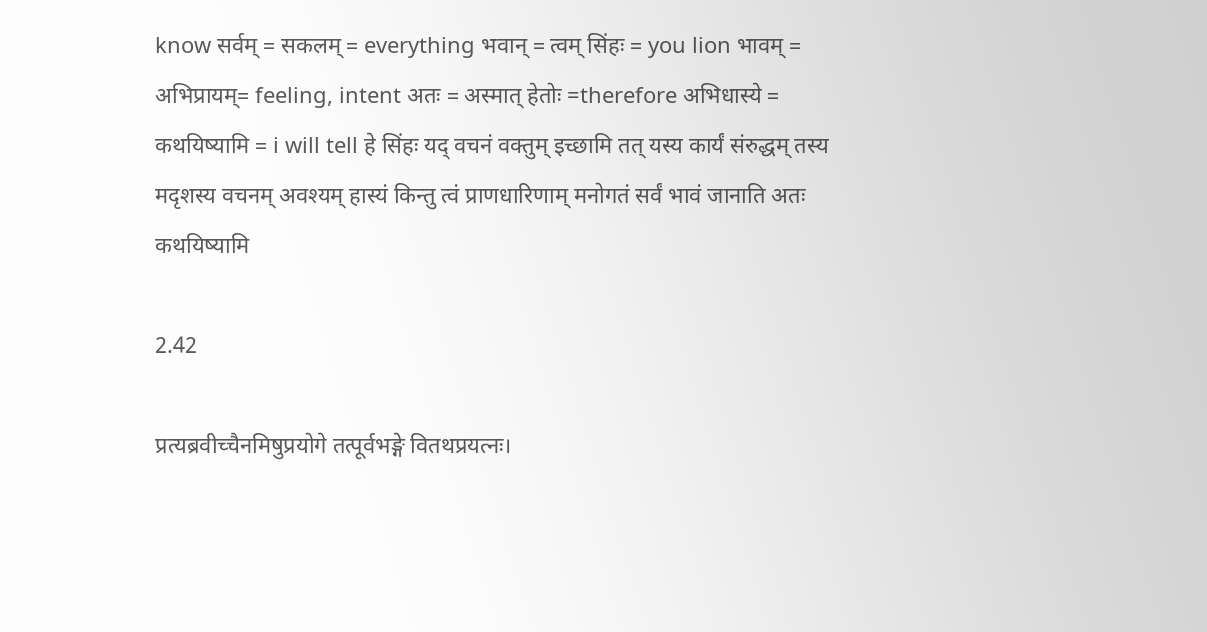know सर्वम् = सकलम् = everything भवान् = त्वम् सिंहः = you lion भावम् = अभिप्रायम्= feeling, intent अतः = अस्मात् हेतोः =therefore अभिधास्ये = कथयिष्यामि = i will tell हे सिंहः यद् वचनं वक्तुम् इच्छामि तत् यस्य कार्यं संरुद्धम् तस्य मदृशस्य वचनम् अवश्यम् हास्यं किन्तु त्वं प्राणधारिणाम् मनोगतं सर्वं भावं जानाति अतः कथयिष्यामि

2.42

प्रत्यब्रवीच्चैनमिषुप्रयोगे तत्पूर्वभङ्गे वितथप्रयत्नः।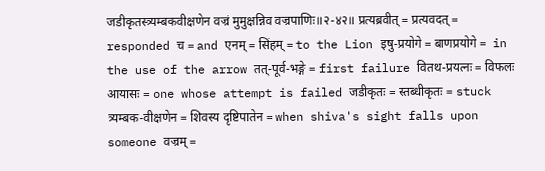जडीकृतस्त्र्यम्बकवीक्षणेन वज्रं मुमुक्षन्निव वज्रपाणिः॥२-४२॥ प्रत्यब्रवीत् = प्रत्यवदत् = responded च = and एनम् = सिंहम् = to the Lion इषु-प्रयोगे = बाणप्रयोगे =  in the use of the arrow तत्-पूर्व-भङ्गे = first failure वितथ-प्रयत्नः = विफलः आयासः = one whose attempt is failed जडीकृतः = स्तब्धीकृतः = stuck त्र्यम्बक-वीक्षणेन = शिवस्य दृष्टिपातेन = when shiva's sight falls upon someone वज्रम् =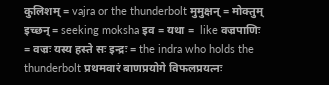कुलिशम् = vajra or the thunderbolt मुमुक्षन् = मोक्तुम् इच्छन् = seeking moksha इव = यथा =  like वज्रपाणिः = वज्रः यस्य हस्ते सः इन्द्रः = the indra who holds the thunderbolt प्रथमवारं बाणप्रयोगे विफलप्रयत्नः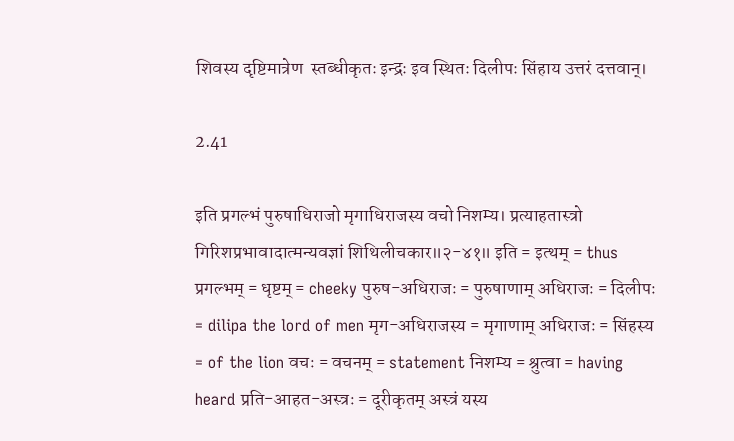शिवस्य दृष्टिमात्रेण  स्तब्धीकृतः इन्द्रः इव स्थितः दिलीपः सिंहाय उत्तरं दत्तवान्।

2.41

इति प्रगल्भं पुरुषाधिराजो मृगाधिराजस्य वचो निशम्य। प्रत्याहतास्त्रो गिरिशप्रभावादात्मन्यवज्ञां शिथिलीचकार॥२-४१॥ इति = इत्थम् = thus प्रगल्भम् = धृष्टम् = cheeky पुरुष-अधिराजः = पुरुषाणाम् अधिराजः = दिलीपः = dilipa the lord of men मृग-अधिराजस्य = मृगाणाम् अधिराजः = सिंहस्य = of the lion वचः = वचनम् = statement निशम्य = श्रुत्वा = having heard प्रति-आहत-अस्त्रः = दूरीकृतम् अस्त्रं यस्य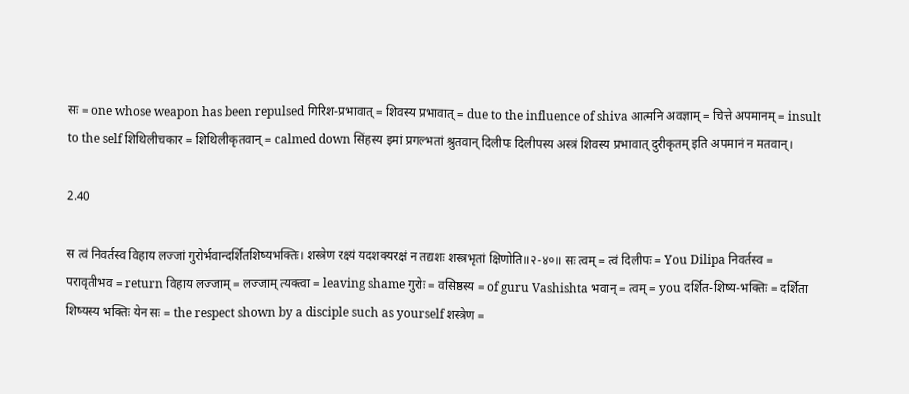सः = one whose weapon has been repulsed गिरिश-प्रभावात् = शिवस्य प्रभावात् = due to the influence of shiva आत्मनि अवज्ञाम् = चित्ते अपमानम् = insult to the self शिथिलीचकार = शिथिलीकृतवान् = calmed down सिंहस्य इमां प्रगल्भतां श्रुतवान् दिलीपः दिलीपस्य अस्त्रं शिवस्य प्रभावात् दुरीकृतम् इति अपमानं न मतवान्।

2.40

स त्वं निवर्तस्व विहाय लज्जां गुरोर्भवान्दर्शितशिष्यभक्तिः। शस्त्रेण रक्ष्यं यदशक्यरक्षं न तद्यशः शस्त्रभृतां क्षिणोति॥२-४०॥ सः त्वम् = त्वं दिलीपः = You Dilipa निवर्तस्व = परावृतीभव = return विहाय लज्जाम् = लज्जाम् त्यक्त्वा = leaving shame गुरोः = वसिष्ठस्य = of guru Vashishta भवान् = त्वम् = you दर्शित-शिष्य-भक्तिः = दर्शिता शिष्यस्य भक्तिः येन सः = the respect shown by a disciple such as yourself शस्त्रेण =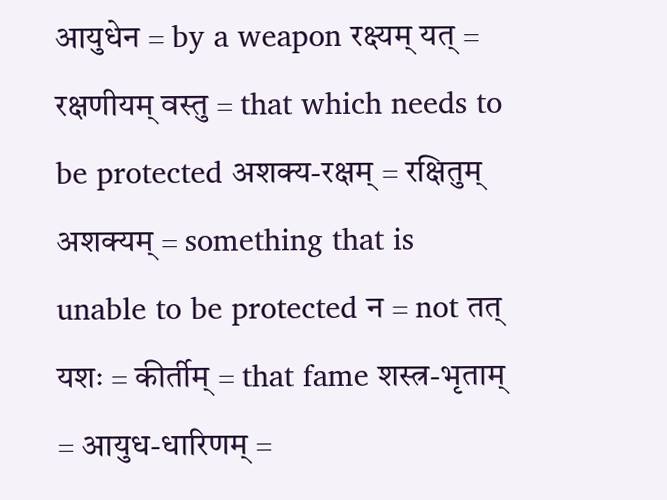आयुधेन = by a weapon रक्ष्यम् यत् = रक्षणीयम् वस्तु = that which needs to be protected अशक्य-रक्षम् = रक्षितुम् अशक्यम् = something that is unable to be protected न = not तत् यशः = कीर्तीम् = that fame शस्त्र-भृताम् = आयुध-धारिणम् =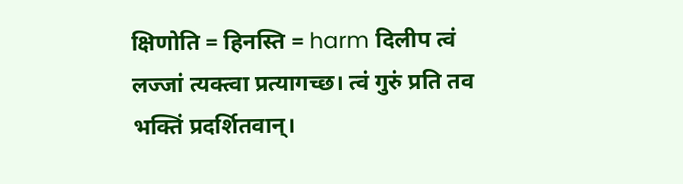क्षिणोति = हिनस्ति = harm दिलीप त्वं लज्जां त्यक्त्वा प्रत्यागच्छ। त्वं गुरुं प्रति तव भक्तिं प्रदर्शितवान्।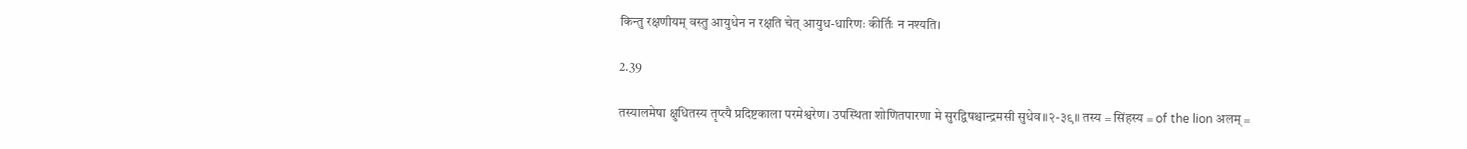किन्तु रक्षणीयम् वस्तु आयुधेन न रक्षति चेत् आयुध-धारिणः कीर्तिः न नश्यति।

2.39

तस्यालमेषा क्षुधितस्य तृप्त्यै प्रदिष्टकाला परमेश्वरेण। उपस्थिता शोणितपारणा मे सुरद्विषश्चान्द्रमसी सुधेव॥२-३९॥ तस्य = सिंहस्य = of the lion अलम् =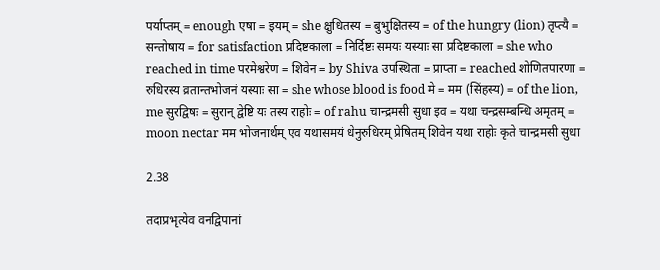पर्याप्तम् = enough एषा = इयम् = she क्षुधितस्य = बुभुक्षितस्य = of the hungry (lion) तृप्त्यै = सन्तोषाय = for satisfaction प्रदिष्टकाला = निर्दिष्टः समयः यस्याः सा प्रदिष्टकाला = she who reached in time परमेश्वरेण = शिवेन = by Shiva उपस्थिता = प्राप्ता = reached शोणितपारणा = रुधिरस्य व्रतान्तभोजनं यस्याः सा = she whose blood is food मे = मम (सिंहस्य) = of the lion, me सुरद्विषः = सुरान् द्वेष्टि यः तस्य राहोः = of rahu चान्द्रमसी सुधा इव = यथा चन्द्रसम्बन्धि अमृतम् = moon nectar मम भोजनार्थम् एव यथासमयं धेनुरुधिरम् प्रेषितम् शिवेन यथा राहोः कृते चान्द्रमसी सुधा

2.38

तदाप्रभृत्येव वनद्विपानां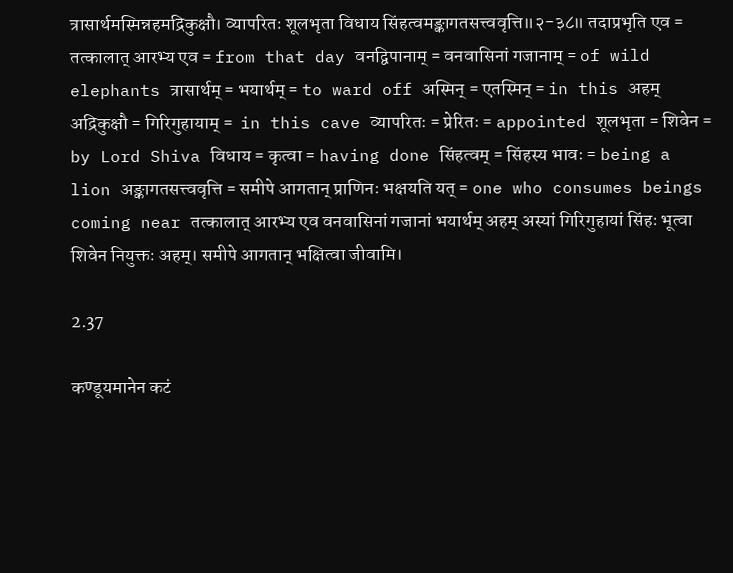त्रासार्थमस्मिन्नहमद्रिकुक्षौ। व्यापरितः शूलभृता विधाय सिंहत्वमङ्कागतसत्त्ववृत्ति॥२-३८॥ तदाप्रभृति एव = तत्कालात् आरभ्य एव = from that day वनद्विपानाम् = वनवासिनां गजानाम् = of wild elephants त्रासार्थम् = भयार्थम् = to ward off अस्मिन् = एतस्मिन् = in this अहम् अद्रिकुक्षौ = गिरिगुहायाम् =  in this cave व्यापरितः = प्रेरितः = appointed शूलभृता = शिवेन = by Lord Shiva विधाय = कृत्वा = having done सिंहत्वम् = सिंहस्य भावः = being a lion अङ्कागतसत्त्ववृत्ति = समीपे आगतान् प्राणिनः भक्षयति यत् = one who consumes beings coming near तत्कालात् आरभ्य एव वनवासिनां गजानां भयार्थम् अहम् अस्यां गिरिगुहायां सिंहः भूत्वा शिवेन नियुक्तः अहम्। समीपे आगतान् भक्षित्वा जीवामि।

2.37

कण्डूयमानेन कटं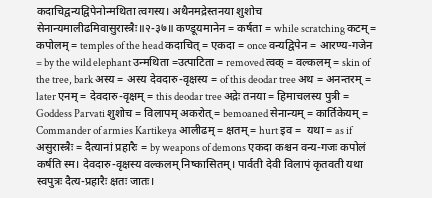कदाचिद्वन्यद्विपेनोन्मथिता त्वगस्य। अथैनमद्रेस्तनया शुशोच सेनान्यमालीढमिवासुरास्त्रैः॥२-३७॥ कण्डूयमानेन = कर्षता = while scratching कटम् = कपोलम् = temples of the head कदाचित् = एकदा = once वन्यद्विपेन = आरण्य-गजेन = by the wild elephant उन्मथिता =उत्पाटिता = removed त्वक् = वल्कलम् = skin of the tree, bark अस्य = अस्य देवदारु-वृक्षस्य = of this deodar tree अथ = अनन्तरम् = later एनम् = देवदारु-वृक्षम् = this deodar tree अद्रेः तनया = हिमाचलस्य पुत्री = Goddess Parvati शुशोच = विलापम् अकरोत् = bemoaned सेनान्यम् = कार्तिकेयम् = Commander of armies Kartikeya आलीढम् = क्षतम् = hurt इव =  यथा = as if असुरास्त्रैः = दैत्यानां प्रहारैः = by weapons of demons एकदा कश्चन वन्य-गजः कपोलं कर्षति स्म। देवदारु-वृक्षस्य वल्कलम् निष्कासितम्। पार्वती देवी विलापं कृतवती यथा स्वपुत्रः दैत्य-प्रहारैः क्षतः जातः।